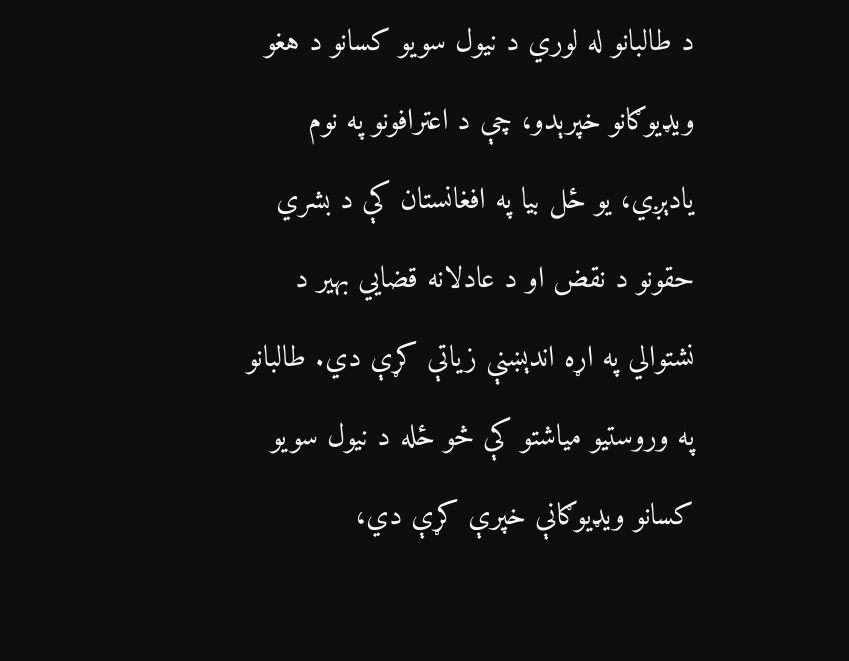د طالبانو له لوري د نیول سویو کسانو د هغو ویډیوګانو خپرېدو، چې د اعترافونو په نوم یادېږي، یو ځل بیا په افغانستان کې د بشري حقونو د نقض او د عادلانه قضايي بهیر د نشتوالي په اړه اندېښنې زیاتې کړې دي. طالبانو په وروستیو میاشتو کې څو ځله د نیول سویو کسانو ویډیوګانې خپرې کړې دي،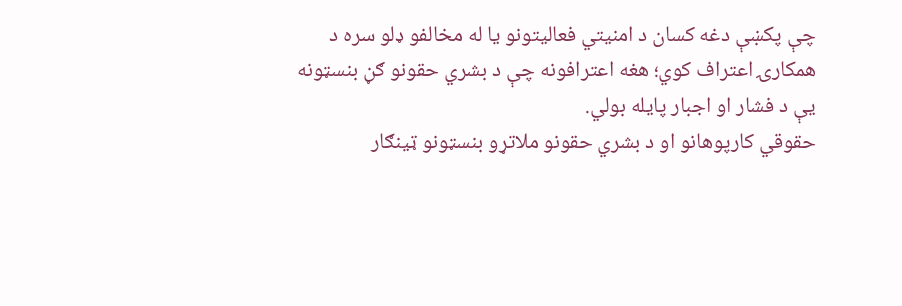چې پکښې دغه کسان د امنیتي فعالیتونو یا له مخالفو ډلو سره د همکارۍ اعتراف کوي؛ هغه اعترافونه چې د بشري حقونو ګڼ بنسټونه یې د فشار او اجبار پایله بولي.
حقوقي کارپوهانو او د بشري حقونو ملاتړو بنسټونو ټینګار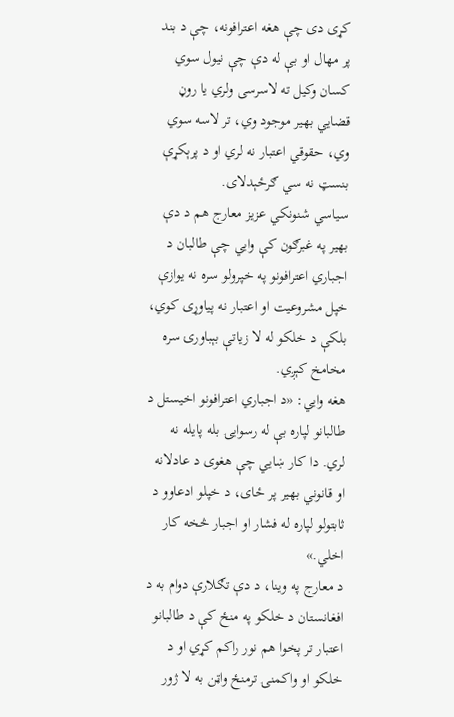کړی دی چې هغه اعترافونه، چې د بند پر مهال او بې له دې چې نیول سوي کسان وکیل ته لاسرسی ولري یا روڼ قضايي بهیر موجود وي، تر لاسه سوي وي، حقوقي اعتبار نه لري او د پرېکړې بنسټ نه سي ګرځېدلای.
سیاسي شنونکي عزیز معارج هم د دې بهیر په غبرګون کې وایي چې طالبان د اجباري اعترافونو په خپرولو سره نه یوازې خپل مشروعیت او اعتبار نه پیاوړی کوي، بلکې د خلکو له لا زیاتې بېباورۍ سره مخامخ کېږي.
هغه وایي: «د اجباري اعترافونو اخیستل د طالبانو لپاره بې له رسوايۍ بله پایله نه لري. دا کار ښايي چې هغوی د عادلانه او قانوني بهیر پر ځای، د خپلو ادعاوو د ثابتولو لپاره له فشار او اجبار څخه کار اخلي.»
د معارج په وینا، د دې تګلارې دوام به د افغانستان د خلکو په منځ کې د طالبانو اعتبار تر پخوا هم نور راکم کړي او د خلکو او واکمنۍ ترمنځ واټن به لا ژور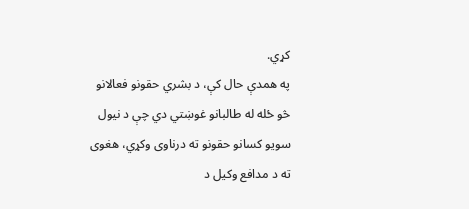کړي.
په همدې حال کې، د بشري حقونو فعالانو څو ځله له طالبانو غوښتي دي چې د نیول سویو کسانو حقونو ته درناوی وکړي، هغوی ته د مدافع وکیل د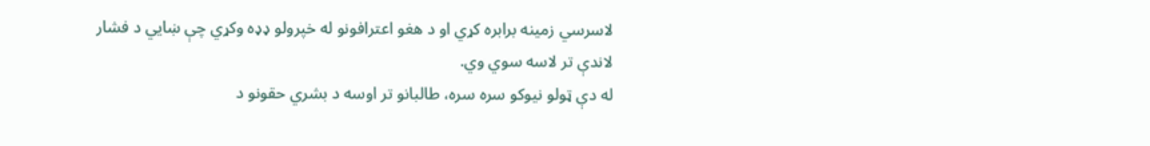لاسرسي زمینه برابره کړي او د هغو اعترافونو له خپرولو ډډه وکړي چې ښایي د فشار لاندې تر لاسه سوي وي.
له دې ټولو نیوکو سره سره، طالبانو تر اوسه د بشري حقونو د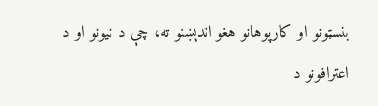بنسټونو او کارپوهانو هغو اندېښنو ته، چې د نیونو او د اعترافونو د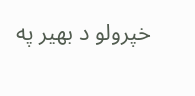خپرولو د بهیر په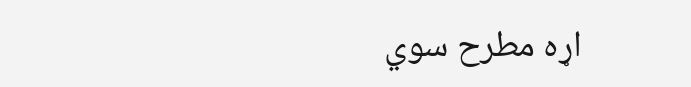اړه مطرح سوي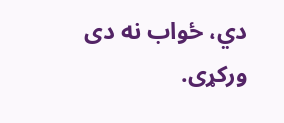دي، ځواب نه دی ورکړی.